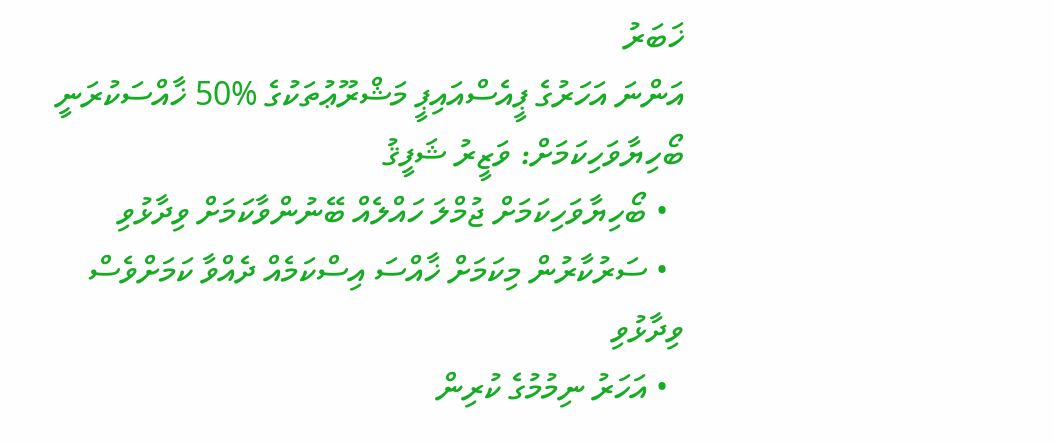ޚަބަރު
އަންނަ އަހަރުގެ ޕީއެސްއައިޕީ މަޝްރޫޢުތަކުގެ %50 ޚާއްސަކުރަނީ ބޯހިޔާވަހިކަމަށް: ވަޒީރު ޝަފީޤު
  • ބޯހިޔާވަހިކަމަށް ޖުމްލަ ހައްލެއް ބޭނުންވާކަމަށް ވިދާޅުވި
  • ސަރުކާރުން މިކަމަށް ޚާއްސަ އިސްކަމެއް ދެއްވާ ކަމަށްވެސް ވިދާޅުވި
  • އަހަރު ނިމުމުގެ ކުރިން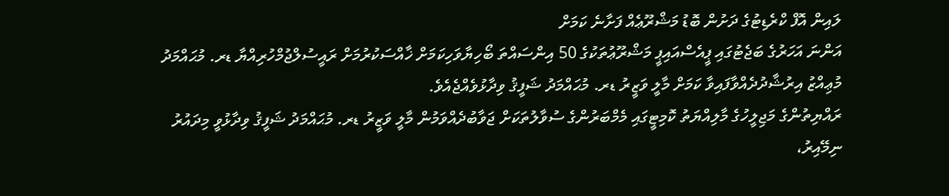ލައިން އޮފް ކްރެޑިޓުގެ ދަށުން ބޮޑު މަޝްރޫޢެއް ފަށާނެ ކަމަށް
އަންނަ އަހަރުގެ ބަޖެޓުގައި ޕީއެސްއައިޕީ މަޝްރޫޢުތަކުގެ 50 އިންސައްތަ ބޯހިޔާވަހިކަމަށް ޚާއްސަކުރުމަށް ރައީސުލްޖުމްހުރިއްޔާ ޑރ. މުޙައްމަދު މުޢިއްޒު އިރުޝާދުދެއްވާފައިވާ ކަމަށް މާލީ ވަޒީރު ޑރ. މުޙައްމަދު ޝަފީޤު ވިދާޅުވެއްޖެއެވެ.
ރައްޔިތުންގެ މަޖިލީހުގެ މާލިއްޔަތު ކޮމިޓީގައި މެމްބަރުންގެ ސުވާލުތަކަށް ޖަވާބުދެއްވަމުން މާލީ ވަޒީރު ޑރ. މުޙައްމަދު ޝަފީޤު ވިދާޅުވީ މިދައުރު ނިމޭއިރު،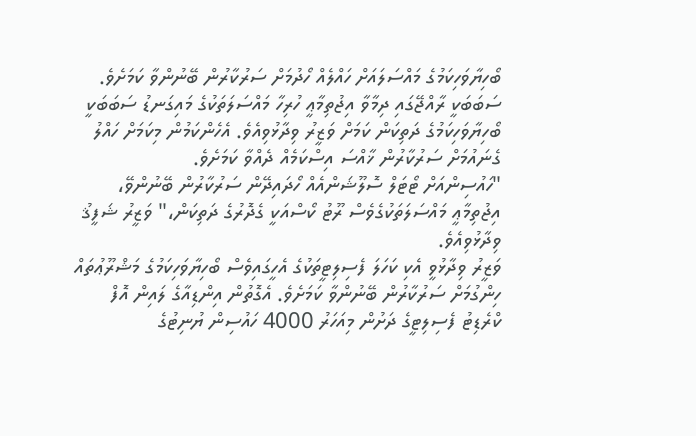ބޯހިޔާވަހިކަމުގެ މައްސަލައަށް ހައްލެއް ހޯދުމަށް ސަރުކާރުން ބޭނުންވާ ކަމަށެވެ.
ސަބަބަކީ ރާއްޖޭގައި ދިމާވާ އިޖުތިމާޢީ ހުރިހާ މައްސަލަތަކުގެ މައިގަނޑު ސަބަބަކީ ބޯހިޔާވަހިކަމުގެ ދަތިކަން ކަމަށް ވަޒީރު ވިދާޅުވިއެވެ. އެހެންކަމުން މިކަމަށް ހައްލު ގެނައުމަށް ސަރުކާރުން ޚާއްސަ އިސްކަމެއް ދެއްވާ ކަމަށެވެ.
"ހައުސިންއަށް ޓޯޓަލް ސޮލޫޝަންއެއް ހޯދައިދޭން ސަރުކާރުން ބޭނުންވޭ، އިޖުތިމާޢީ މައްސަލަތަކުގެވެސް ރޫޓު ކޯސްއަކީ ގެދޮރުގެ ދަތިކަން،" ވަޒީރު ޝަފީޤު ވިދާޅުވިއެވެ.
ވަޒީރު ވިދާޅުވީ އެކި ކަހަލަ ފެސިލިޓީތަކުގެ އެހީގައިވެސް ބޯހިޔާވަހިކަމުގެ މަޝްރޫޢުތައް ހިންގުމަށް ސަރުކާރުން ބޭނުންވާ ކަމަށެވެ. އެގޮތުން އިންޑިއާގެ ލައިން އޮފް ކްރެޑިޓު ފެސިލިޓީގެ ދަށުން މިއަހަރު 4000 ހައުސިން ޔުނިޓުގެ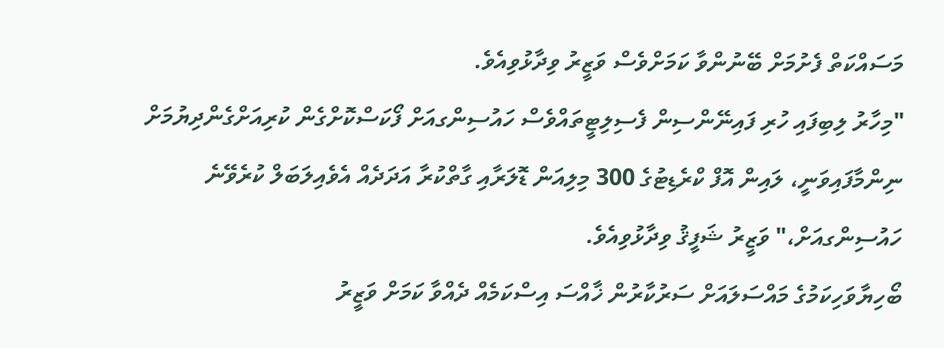މަސައްކަތް ފެށުމަށް ބޭނުންވާ ކަމަށްވެސް ވަޒީރު ވިދާޅުވިއެވެ.
"މިހާރު ލިބިފައި ހުރި ފައިނޭންސިން ފެސިލިޓީތައްވެސް ހައުސިންގއަށް ފޯކަސްކޮށްގެން ކުރިއަށްގެންދިޔުމަށް ނިންމާފައިވަނީ، ލައިން އޮފް ކްރެޑިޓުގެ 300 މިލިއަން ޑޮލަރާއި ގާތްކުރާ އަދަދެއް އެވެއިލަބަލް ކުރެވޭނެ ހައުސިންގއަށް،" ވަޒީރު ޝަފީޤު ވިދާޅުވިއެވެ.
ބޯހިޔާވަހިކަމުގެ މައްސަލައަށް ސަރުކާރުން ޚާއްސަ އިސްކަމެއް ދެއްވާ ކަމަށް ވަޒީރު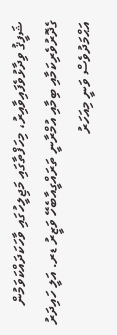ޝަފީޤު ވިދާޅުވެފައިވާއިރު، މިހަފްތާގައި މަޖިލީހުގައި ވާހަކަދައްކަވަމުން ގެދޮރުވެރިކަމާއި ބިމާއި އުމްރާނީ ތަރައްގީއާބެހޭ ވަޒީރު ޑރ. އަލީ ހައިދަރު އަޙްމަދުވެސް ވަނީ މިއަހަރު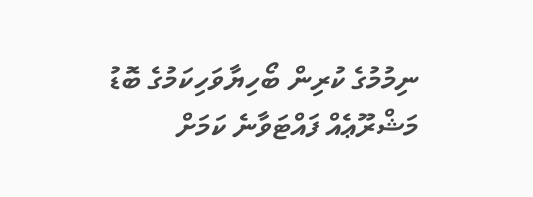ނިމުމުގެ ކުރިން ބޯހިޔާވަހިކަމުގެ ބޮޑު މަޝްރޫޢެއް ފައްޓަވާނެ ކަމަށް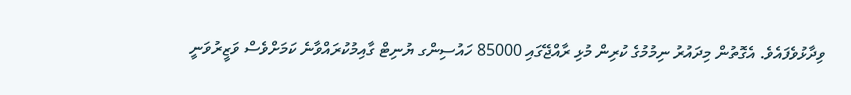ވިދާޅުވެފައެވެ. އެގޮތުން މިދައުރު ނިމުމުގެ ކުރިން މުޅި ރާއްޖޭގައި 85000 ހައުސިންގ ޔުނިޓް ގާއިމުކުރައްވާނެ ކަމަށްވެސް ވަޒީރުވަނީ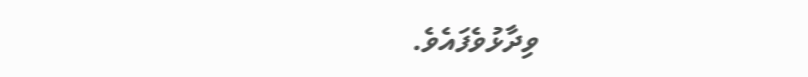ވިދާޅުވެފައެވެ.